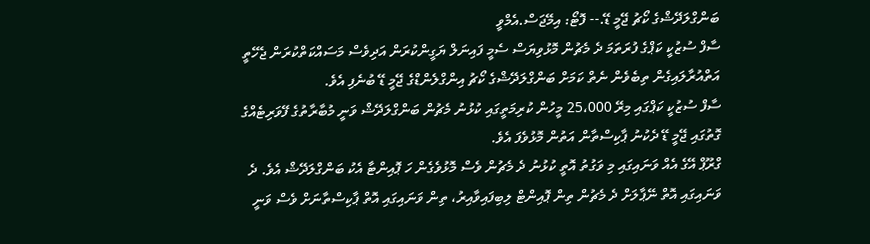ބަންގްލަދޭޝްގެ ކޯޗު ޖޭމީ ޑޭ.-- ފޮޓޯ: އިމޭޖަސް.އެމްވީ
ސާފް ސުޒުކީ ކަޕްގެ ފުރަތަމަ ދެ މެޗުން މޮޅުވިޔަސް ސެމީ ފައިނަލް ޔަގީންކުރަން އަދިވެސް މަސައްކަތްކުރަން ޖެހޭތީ އަތްއުރާލައިގެން ތިބެވެން ނެތް ކަމަށް ބަންގްލަދޭޝްގެ ކޯޗު އިންގްލެންޑްގެ ޖޭމީ ޑޭ ބުނެފި އެވެ.
ސާފް ސުޒުކީ ކަޕްގައި މިރޭ 25،000 މީހުން ކުރިމަތީގައި ކުޅުނު މެޗުން ބަންގްލަދޭޝް ވަނީ މުބާރާތުގެ ފޭވަރިޓެއްގެ ގޮތުގައި ޖޭމީ ޑޭ ދެކުނު ޕާކިސްތާން އަތުން މޮޅުވެފަ އެވެ.
ގްރޫޕް އޭގެ އެއް ވަނައިގައި މި ވަގުތު އޮތީ ކުޅުނު ދެ މެޗުން ވެސް މޮޅުވެގެން ހަ ޕޮއިންޓާ އެކު ބަންގްލަދޭޝް އެވެ. ދެ ވަނައިގައި އޮތް ނޭޕާލަށް ދެ މެޗުން ތިން ޕޮއިންޓް ލިބިފައިވާއިރު، ތިން ވަނައިގައި އޮތް ޕާކިސްތާނަށް ވެސް ވަނީ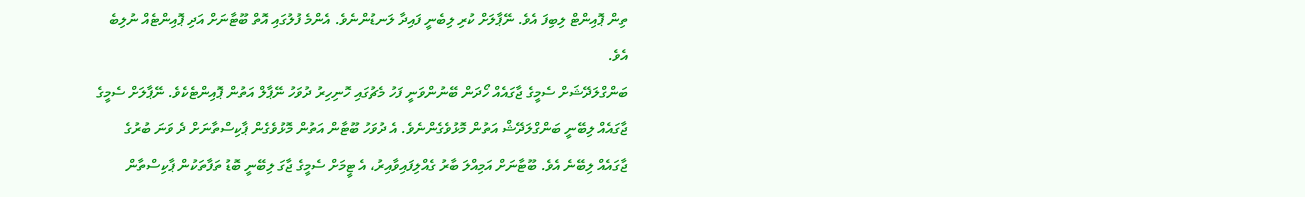ތިން ޕޮއިންޓް ލިބިފަ އެވެ. ނޭޕާލަށް ކުރި ލިބެނީ ފައިދާ ލަނޑުންނެވެ. އެންމެ ފުލުގައި އޮތް ބޫޓާނަށް އަދި ޕޮއިންޓެއް ނުލިބެ އެވެ.
ބަންގްލަދޭޝަށް ސެމީގެ ޖާގައެއް ހޯދަން ބޭނުންވަނީ ފަހު މެޗުގައި ހޮނިހިރު ދުވަހު ނޭޕާލް އަތުން ޕޮއިންޓެކެވެ. ނޭޕާލަށް ސެމީގެ ޖާގައެއް ލިބޭނީ ބަންގްލަދޭޝް އަތުން މޮޅުވެގެންނެވެ. އެ ދުވަހު ބޫޓާން އަތުން މޮޅުވެގެން ޕާކިސްތާނަށް ދެ ވަނަ ބުރުގެ ޖާގައެއް ލިބޭނެ އެވެ. ބޫޓާނަށް އަމިއްލަ ބާރު ގެއްލިފައިވާއިރު، އެ ޓީމަށް ސެމީގެ ޖާގަ ލިބޭނީ ބޮޑު ތަފާތަކުން ޕާކިސްތާން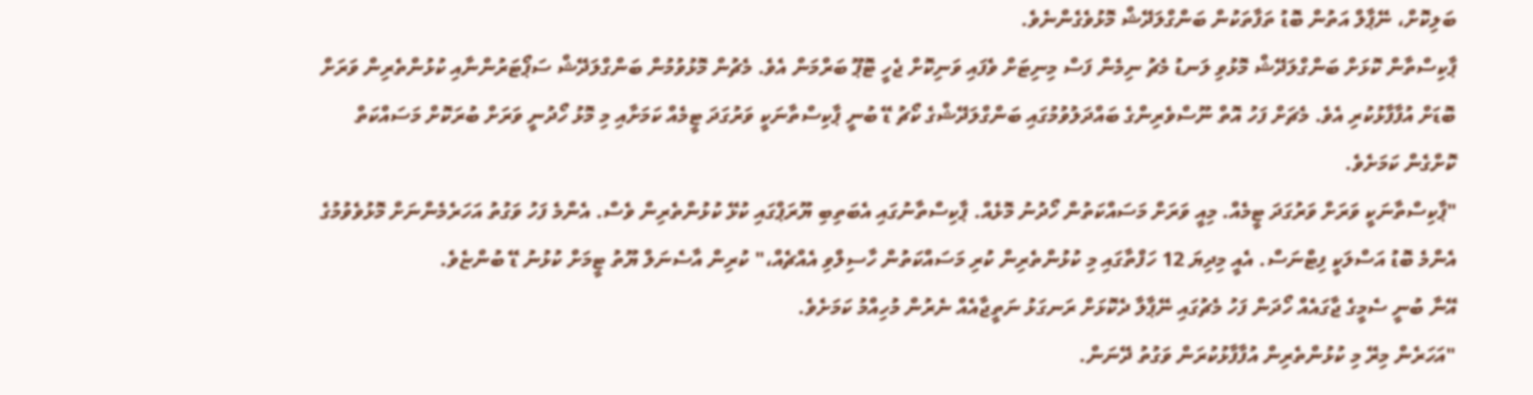ބަލިކޮށް، ނޭޕާލް އަތުން ބޮޑު ތަފާތަކުން ބަންގްލަދޭޝް މޮޅުވެގެންނެވެ.
ޕާކިސްތާން ކޮޅަށް ބަންގްލަދޭޝް މޮޅުވި ލަނޑު މެޗު ނިމެން ފަސް މިނިޓަށް ވެފައި ވަނިކޮށް ޖެހީ ޓޮޕޫ ބަރްމަން އެވެ. މެޗުން މޮޅުވުމުން ބަންގްލަދޭޝް ސަޕޯޓަރުންނާއި ކުޅުންތެރިން ވަރަށް ބޮޑަށް އުފާފާޅުކުރި އެވެ. މެޗަށް ފަހު އޮތް ނޫސްވެރިންގެ ބައްދަލުވުމުގައި ބަންގްލަދޭޝްގެ ކޯޗު ޑޭ ބުނީ ޕާކިސްތާނަކީ ވަރުގަދަ ޓީމެއް ކަމަށާއި މި މޮޅު ހޯދުނީ ވަރަށް ބުރަކޮށް މަސައްކަތް ކޮށްގެން ކަމަށެވެ.
"ޕާކިސްތާނަކީ ވަރަށް ވަރުގަދަ ޓީމެއް. މިއީ ވަރަށް މަސައްކަތުން ހޯދުނު މޮޅެއް. ޕާކިސްތާނުގައި އެބަތިބި ޔޫރަޕްގައި ކުޅޭ ކުޅުންތެރިން ވެސް. އެންމެ ފަހު ވަގުތު އަހަރެމެންނަށް މޮޅުވެވުމުގެ އެންމެ ބޮޑު އަސްލަކީ ފިޓްނަސް. އެއީ މިދިޔަ 12 ހަފްތާގައި މި ކުޅުންތެރިން ކުރި މަސައްކަތުން ހާސިލްވި އެއްޗެއް،" ކުރިން އާސެނަލް ޔޫތު ޓީމަށް ކުޅުނު ޑޭ ބުންޏެވެ.
އޭނާ ބުނީ ސެމީގެ ޖާގައެއް ހޯދަން ފަހު މެޗުގައި ނޭޕާލާ ދެކޮޅަށް ރަނގަޅު ނަތީޖާއެއް ނެރުން މުހިއްމު ކަމަށެވެ.
"އަހަރެން މިރޭ މި ކުޅުންތެރިން އުފާފާޅުކުރަން ވަގުތު ދޭނަން.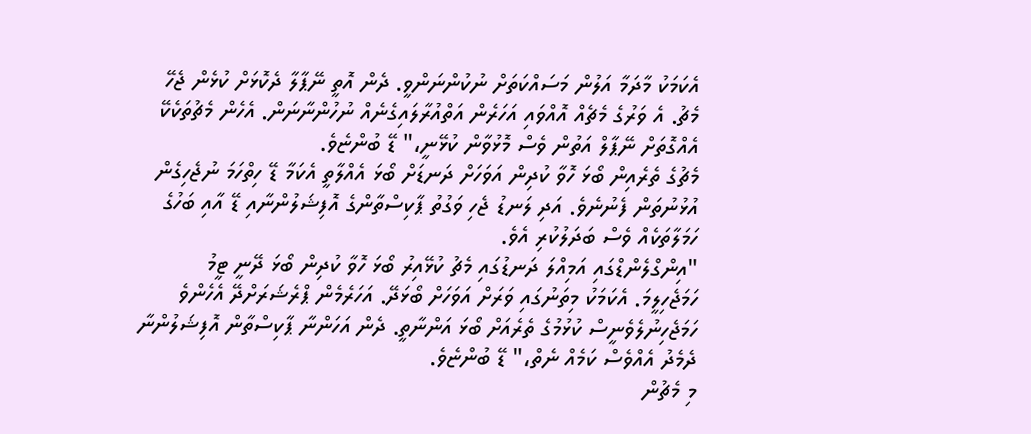އެކަމަކު މާދަމާ އަލުން މަސައްކަތަށް ނުކުންނަންވީ. ދެން އޮތީ ނޭޕާލާ ދެކޮޅަށް ކުޅެން ޖެހޭ މެޗު. އެ ވަރުގެ މެޗެއް އޮއްވައި އަހަރެން އަތްއުރާލައިގެނެއް ނުހުންނާނަން. އެހެން މެޗުތަކެކޭ އެއްގޮތަށް ނޭޕާލް އަތުން ވެސް މޮޅުވާން ކުޅޭނީ،" ޑޭ ބުންޏެވެ.
މެޗުގެ ތެރެއިން ބޯޅަ ހޮވާ ކުދިން އަވަހަށް ދަނޑަށް ބޯޅަ އެއްލާތީ އެކަމާ ޑޭ ހިތްހަމަ ނުޖެހިގެން އުޅުނުތަން ފެނުނެވެ. އަދި ލަނޑު ޖެހި ވަގުތު ޕާކިސްތާންގެ އޮފިޝަލުންނާއި ޑޭ އާއި ބަހުގެ ހަމަލާތަކެއް ވެސް ބަދަލުކުރި އެވެ.
"އިންގްލެންޑްގައި އަމިއްލަ ދަނޑުގައި މެޗު ކުޅޭއިރު ބޯޅަ ހޮވާ ކުދިން ބޯޅަ ދޭނީ ޓީމު ހަމަޖެހިލީމަ. އެކަމަކު މިތަނުގައި ވަރަށް އަވަހަށް ބޯޅަދޭ. އަހަރެމެން ޕްރެޝަރަށްދޭ އެހެންވެ ހަމަޖެހިނުލެވެނީސް ކުޅުމުގެ ތެރެއަށް ބޯޅަ އަންނާތީ. ދެން އަހަންނާ ޕާކިސްތާން އޮފިޝަލުންނާ ދެމެދު އެއްވެސް ކަމެއް ނެތް،" ޑޭ ބުންޏެވެ.
މި މެޗުން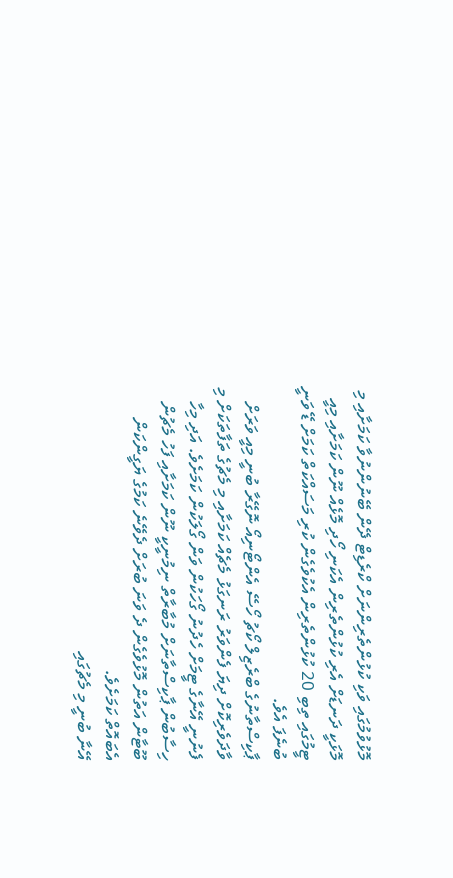މޮޅުވުމުގައި ވަކި ކުޅުންތެރިންނަށް ކްރެޑިޓް ދޭން ބޭނުންނުވާ ކަމަށާއި މި މޮޅަކީ ދަނޑަށް އެރި ކުޅުންތެރިން އެކަނި ހޯދި މޮޅެއް ނޫން ކަމަށާއި މިއީ ޓީމުގައި ތިބި 20 ކުޅުންތެރިން އެކުވެގެން ކުރި މަސައްކަތް ކަމަށް ޑޭ ވަނީ ބުނެފަ އެވެ.
ޕާކިސްތާނުގެ ބްރެޒިލް ކޯޗު ހޯސޭ އެންޓޯނިއޯ ނޮގޭރާ ބުނީ މިއީ ވަރަށް ވާދަވެރިކޮށް ދިޔަ ފެންވަރު ރަނގަޅު މެޗެއް ކަމަށާއި މި މެޗުގެ ތަފާތަކަށް މި ފެނުނީ އޭނާގެ ޓީމަށް ހެދުނު ގޯހަކުން ވަން ގޯލަކުން ކަމަށެވެ. އަދި މިހާ ހިސާބުން ޕާކިސްތާނަށް މުބާރާތް ނިމުނީކީ ނޫން ކަމަށާއި ފަހު މެޗުން ބޫޓާން އަތުން މޮޅުވެގެން ދެ ވަނަ ބުރަށް ދެވޭނެ ކަމުގެ ޔަގީންކަން އެބައޮތް ކަމަށެވެ.
އޭނާ ބުނީ މި މެޗުގައި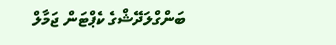ބަންގްލަދޭޝްގެ ކެޕްޓަން ޖަމާލް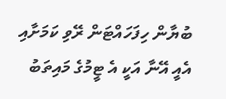ބުޔާން ހިފަހައްޓަން ރޭވި ކަމަށާއި އެއީ އޭނާ އަކީ އެ ޓީމުގެ މައިތަބު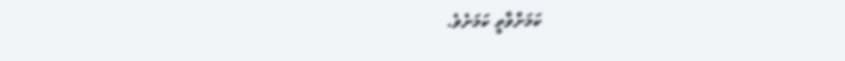ކަމަށްވާތީ ކަމަށެވެ.